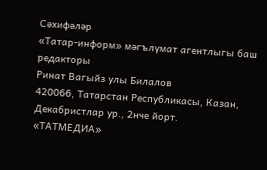Сәхифәләр
«Татар-информ» мәгълүмат агентлыгы баш редакторы
Ринат Вагыйз улы Билалов
420066, Татарстан Республикасы, Казан, Декабристлар ур., 2нче йорт.
«ТАТМЕДИА»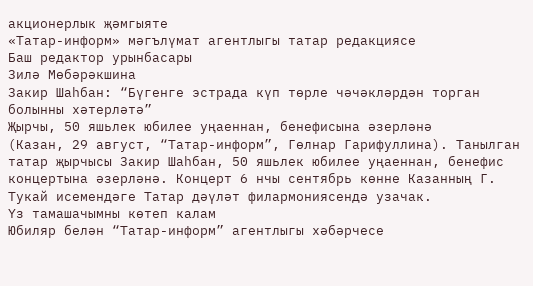акционерлык җәмгыяте
«Татар-информ» мәгълүмат агентлыгы татар редакциясе
Баш редактор урынбасары
Зилә Мөбәрәкшина
Закир Шаһбан: “Бүгенге эстрада күп төрле чәчәкләрдән торган болынны хәтерләтә”
Җырчы, 50 яшьлек юбилее уңаеннан, бенефисына әзерләнә
(Казан, 29 август, “Татар-информ”, Гөлнар Гарифуллина). Танылган татар җырчысы Закир Шаһбан, 50 яшьлек юбилее уңаеннан, бенефис концертына әзерләнә. Концерт 6 нчы сентябрь көнне Казанның Г. Тукай исемендәге Татар дәүләт филармониясендә узачак.
Үз тамашачымны көтеп калам
Юбиляр белән “Татар-информ” агентлыгы хәбәрчесе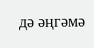дә әңгәмә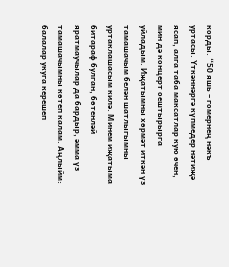корды. “50 яшь – гомернең нәкъ уртасы. Үткәннәргә күпмедер нәтиҗә ясап, алга таба максатлар кую өчен, мин дә концерт оештырырга уйладым. Иҗатымны хөрмәт иткән үз тамашачым белән шатлыгымны уртаклашасым килә. Минем иҗатыма битараф булган, бөтенләй яратмаучылар да бардыр, әмма үз тамашачымны көтеп калам. Аңлыйм: балалар укуга керешеп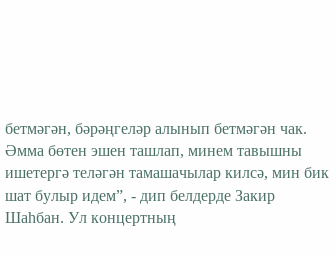бетмәгән, бәрәңгеләр алынып бетмәгән чак. Әмма бөтен эшен ташлап, минем тавышны ишетергә теләгән тамашачылар килсә, мин бик шат булыр идем”, - дип белдерде Закир Шаһбан. Ул концертның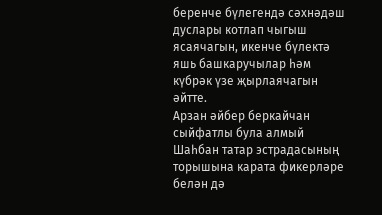беренче бүлегендә сәхнәдәш дуслары котлап чыгыш ясаячагын, икенче бүлектә яшь башкаручылар һәм күбрәк үзе җырлаячагын әйтте.
Арзан әйбер беркайчан сыйфатлы була алмый
Шаһбан татар эстрадасының торышына карата фикерләре белән дә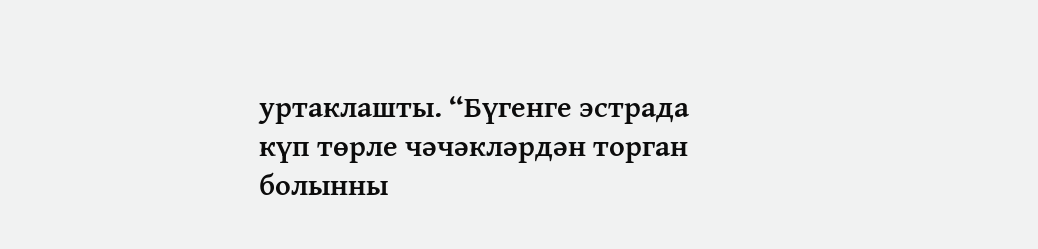уртаклашты. “Бүгенге эстрада күп төрле чәчәкләрдән торган болынны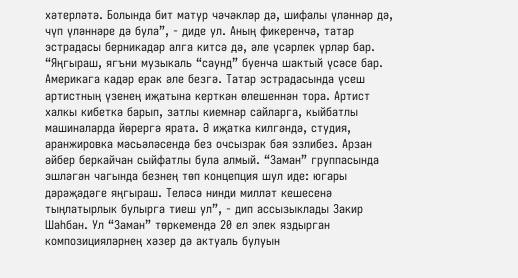хәтерләтә. Болында бит матур чәчәкләр дә, шифалы үләннәр дә, чүп үләннәре дә була”, - диде ул. Аның фикеренчә, татар эстрадасы берникадәр алга китсә дә, әле үсәрлек үрләр бар. “Яңгыраш, ягъни музыкаль “саунд” буенча шактый үсәсе бар. Америкага кадәр ерак әле безгә. Татар эстрадасында үсеш артистның үзенең иҗатына керткән өлешеннән тора. Артист халкы кибеткә барып, затлы киемнәр сайларга, кыйбатлы машиналарда йөрергә ярата. Ә иҗатка килгәндә, студия, аранжировка мәсьәләсендә без очсызрак бәя эзлибез. Арзан әйбер беркайчан сыйфатлы була алмый. “Заман” группасында эшләгән чагында безнең төп концепция шул иде: югары дәрәҗәдәге яңгыраш. Теләсә нинди милләт кешесенә тыңлатырлык булырга тиеш ул”, - дип ассызыклады Закир Шаһбан. Ул “Заман” төркемендә 20 ел элек яздырган композицияләрнең хәзер дә актуаль булуын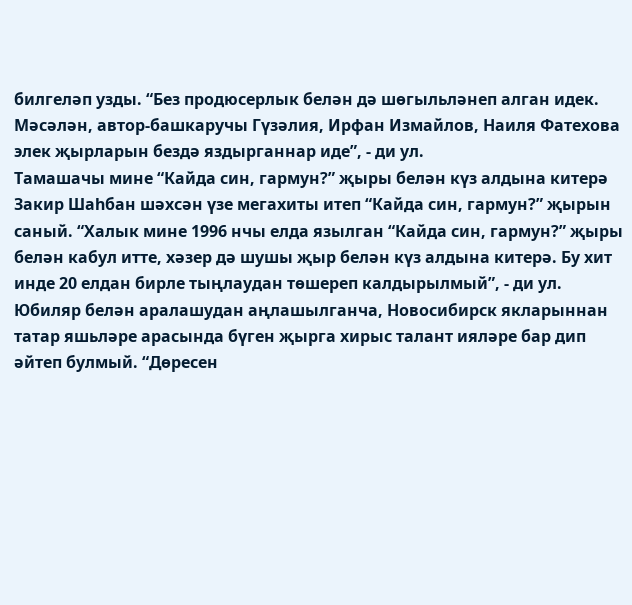билгеләп узды. “Без продюсерлык белән дә шөгыльләнеп алган идек. Мәсәлән, автор-башкаручы Гүзәлия, Ирфан Измайлов, Наиля Фатехова элек җырларын бездә яздырганнар иде”, - ди ул.
Тамашачы мине “Кайда син, гармун?” җыры белән күз алдына китерә
Закир Шаһбан шәхсән үзе мегахиты итеп “Кайда син, гармун?” җырын саный. “Халык мине 1996 нчы елда язылган “Кайда син, гармун?” җыры белән кабул итте, хәзер дә шушы җыр белән күз алдына китерә. Бу хит инде 20 елдан бирле тыңлаудан төшереп калдырылмый”, - ди ул. Юбиляр белән аралашудан аңлашылганча, Новосибирск якларыннан татар яшьләре арасында бүген җырга хирыс талант ияләре бар дип әйтеп булмый. “Дөресен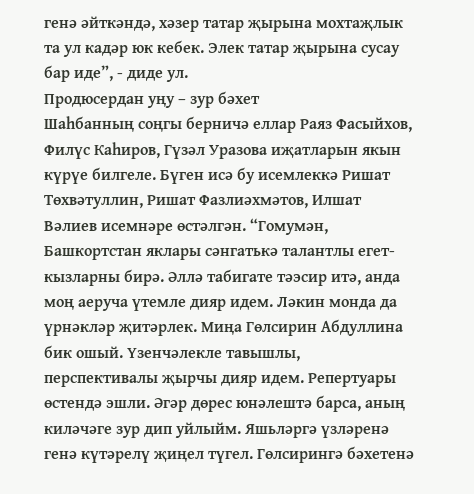генә әйткәндә, хәзер татар җырына мохтаҗлык та ул кадәр юк кебек. Элек татар җырына сусау бар иде”, - диде ул.
Продюсердан уңу – зур бәхет
Шаһбанның соңгы берничә еллар Раяз Фасыйхов, Филүс Каһиров, Гүзәл Уразова иҗатларын якын күрүе билгеле. Бүген исә бу исемлеккә Ришат Төхвәтуллин, Ришат Фазлиәхмәтов, Илшат Вәлиев исемнәре өстәлгән. “Гомумән, Башкортстан яклары сәнгатькә талантлы егет-кызларны бирә. Әллә табигате тәэсир итә, анда моң аеруча үтемле дияр идем. Ләкин монда да үрнәкләр җитәрлек. Миңа Гөлсирин Абдуллина бик ошый. Үзенчәлекле тавышлы, перспективалы җырчы дияр идем. Репертуары өстендә эшли. Әгәр дөрес юнәлештә барса, аның киләчәге зур дип уйлыйм. Яшьләргә үзләренә генә күтәрелү җиңел түгел. Гөлсирингә бәхетенә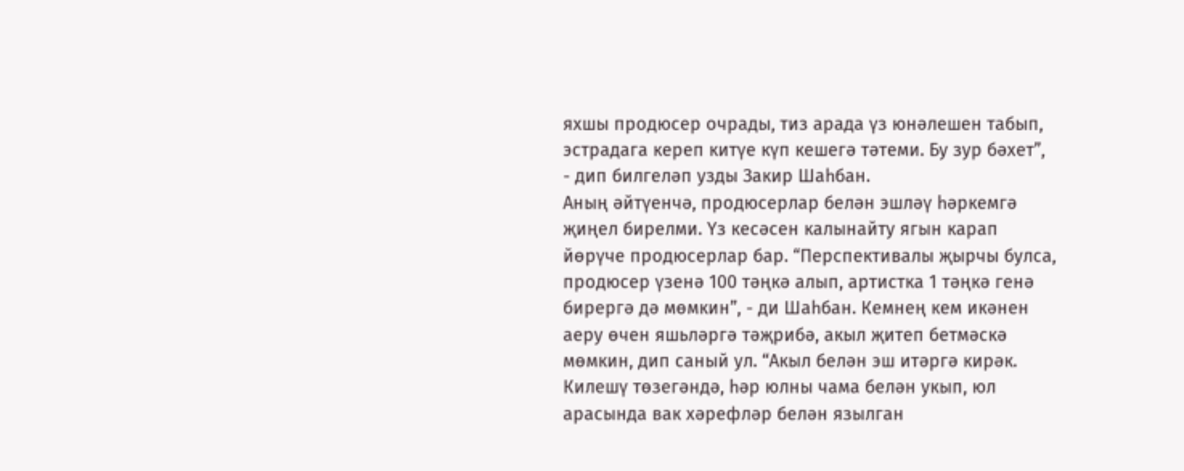яхшы продюсер очрады, тиз арада үз юнәлешен табып, эстрадага кереп китүе күп кешегә тәтеми. Бу зур бәхет”, - дип билгеләп узды Закир Шаһбан.
Аның әйтүенчә, продюсерлар белән эшләү һәркемгә җиңел бирелми. Үз кесәсен калынайту ягын карап йөрүче продюсерлар бар. “Перспективалы җырчы булса, продюсер үзенә 100 тәңкә алып, артистка 1 тәңкә генә бирергә дә мөмкин”, - ди Шаһбан. Кемнең кем икәнен аеру өчен яшьләргә тәҗрибә, акыл җитеп бетмәскә мөмкин, дип саный ул. “Акыл белән эш итәргә кирәк. Килешү төзегәндә, һәр юлны чама белән укып, юл арасында вак хәрефләр белән язылган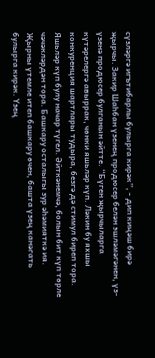сүзләргә игътибарлы булырга кирәк”, - дип киңәш бирә җырчы. Закир Шаһбан үзенең продюсер белән эшләмәгәнен, үз-үзенә продюсер булганын әйтте. “Бүген җырчыларга күтәрелергә авыррак, чөнки яшьләр күп. Ләкин бу яхшы конкуренция шартлары тудыра, безгә дә стимул биреп тора. Яшьләр күп булу начар түгел. Әйткәнемчә, болын бит күп төрле чәчәкләрдән тора. Башкару осталыгы зур әһәмияткә ия. Җырны үтемле итеп башкару өчен, башта үзең канәгать булырга кирәк. Үзең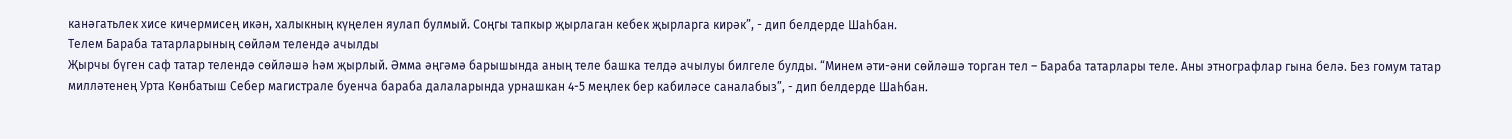канәгатьлек хисе кичермисең икән, халыкның күңелен яулап булмый. Соңгы тапкыр җырлаган кебек җырларга кирәк”, - дип белдерде Шаһбан.
Телем Бараба татарларының сөйләм телендә ачылды
Җырчы бүген саф татар телендә сөйләшә һәм җырлый. Әмма әңгәмә барышында аның теле башка телдә ачылуы билгеле булды. “Минем әти-әни сөйләшә торган тел – Бараба татарлары теле. Аны этнографлар гына белә. Без гомум татар милләтенең Урта Көнбатыш Себер магистрале буенча бараба далаларында урнашкан 4-5 меңлек бер кабиләсе саналабыз”, - дип белдерде Шаһбан.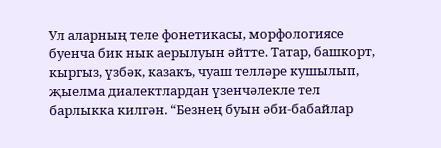Ул аларның теле фонетикасы, морфологиясе буенча бик нык аерылуын әйтте. Татар, башкорт, кыргыз, үзбәк, казакъ, чуаш телләре кушылып, җыелма диалектлардан үзенчәлекле тел барлыкка килгән. “Безнең буын әби-бабайлар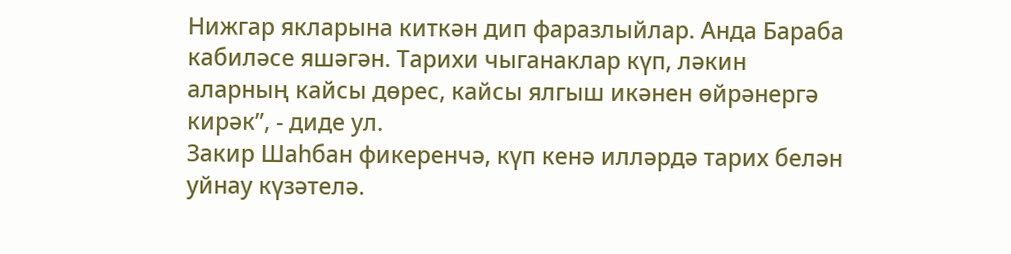Нижгар якларына киткән дип фаразлыйлар. Анда Бараба кабиләсе яшәгән. Тарихи чыганаклар күп, ләкин аларның кайсы дөрес, кайсы ялгыш икәнен өйрәнергә кирәк”, - диде ул.
Закир Шаһбан фикеренчә, күп кенә илләрдә тарих белән уйнау күзәтелә.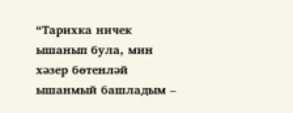“Тарихка ничек ышанып була, мин хәзер бөтенләй ышанмый башладым –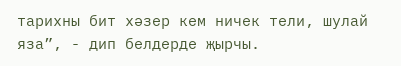тарихны бит хәзер кем ничек тели, шулай яза”, - дип белдерде җырчы.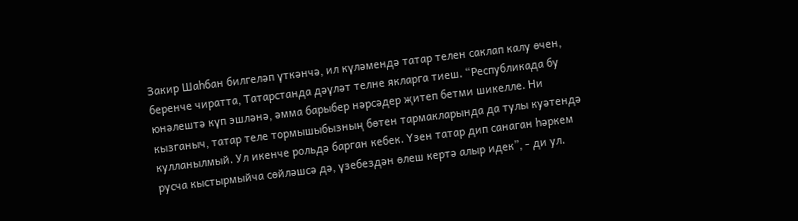Закир Шаһбан билгеләп үткәнчә, ил күләмендә татар телен саклап калу өчен, беренче чиратта, Татарстанда дәүләт телне якларга тиеш. “Республикада бу юнәлештә күп эшләнә, әмма барыбер нәрсәдер җитеп бетми шикелле. Ни кызганыч, татар теле тормышыбызның бөтен тармакларында да тулы куәтендә кулланылмый. Ул икенче рольдә барган кебек. Үзен татар дип санаган һәркем русча кыстырмыйча сөйләшсә дә, үзебездән өлеш кертә алыр идек”, - ди ул.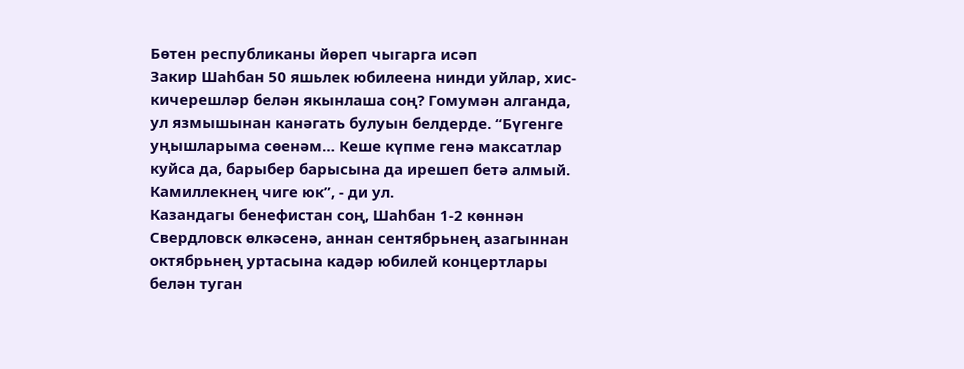Бөтен республиканы йөреп чыгарга исәп
Закир Шаһбан 50 яшьлек юбилеена нинди уйлар, хис-кичерешләр белән якынлаша соң? Гомумән алганда, ул язмышынан канәгать булуын белдерде. “Бүгенге уңышларыма сөенәм… Кеше күпме генә максатлар куйса да, барыбер барысына да ирешеп бетә алмый. Камиллекнең чиге юк”, - ди ул.
Казандагы бенефистан соң, Шаһбан 1-2 көннән Свердловск өлкәсенә, аннан сентябрьнең азагыннан октябрьнең уртасына кадәр юбилей концертлары белән туган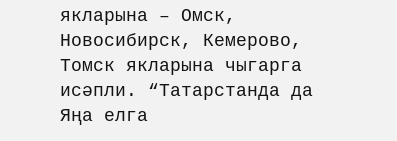якларына – Омск, Новосибирск, Кемерово, Томск якларына чыгарга исәпли. “Татарстанда да Яңа елга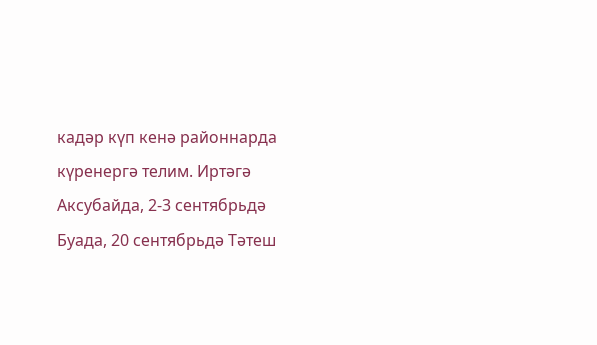кадәр күп кенә районнарда күренергә телим. Иртәгә Аксубайда, 2-3 сентябрьдә Буада, 20 сентябрьдә Тәтеш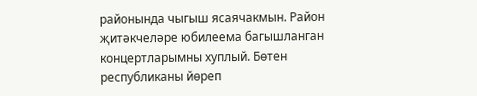районында чыгыш ясаячакмын. Район җитәкчеләре юбилеема багышланган концертларымны хуплый. Бөтен республиканы йөреп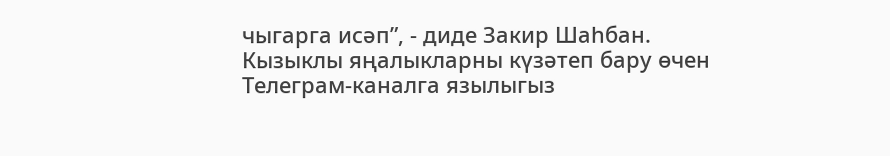чыгарга исәп”, - диде Закир Шаһбан.
Кызыклы яңалыкларны күзәтеп бару өчен Телеграм-каналга язылыгыз